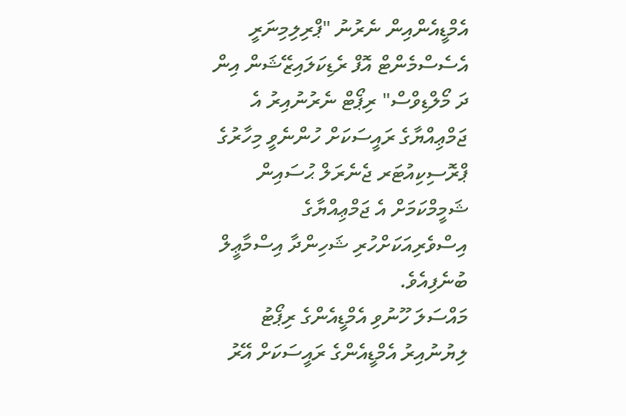އެމްޑީއެންއިން ނެރުނު "ޕްރިލިމިނަރީ އެސެސްމެންޓް އޮފް ރެޑިކަލައިޒޭޝަން އިން ދަ މޯލްޑިވްސް" ރިޕޯޓް ނެރުނުއިރު އެ ޖަމްޢިއްޔާގެ ރައީސަކަށް ހުންނެވީ މިހާރުގެ ޕްރޮސިކިއުޓަރ ޖެނެރަލް ޙުސައިން ޝަމީމްކަމަށް އެ ޖަމްޢިއްޔާގެ އިސްވެރިއަކަށްހުރި ޝަހިންދާ އިސްމާޢީލް ބުނެފިއެވެ.
މައްސަލަ ހޫނުވި އެމްޑީއެންގެ ރިޕޯޓު ލިޔުނުއިރު އެމްޑީއެންގެ ރައީސަކަށް އޭރު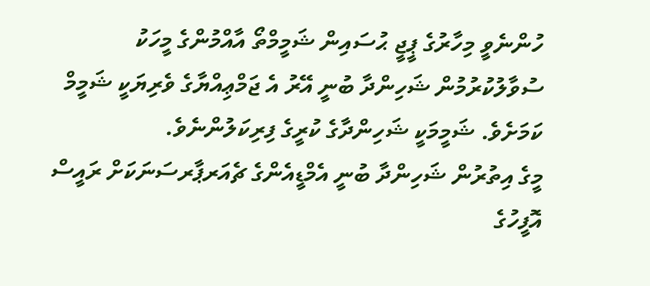ހުންނެވީ މިހާރުގެ ޕީޖީ ޙުސައިން ޝަމީމްތޯ އާއްމުންގެ މީހަކު ސުވާލުކުރުމުން ޝަހިންދާ ބުނީ އޭރު އެ ޖަމްޢިއްޔާގެ ވެރިޔަކީ ޝަމީމް ކަމަށެވެ. ޝަމީމަކީ ޝަހިންދާގެ ކުރީގެ ފިރިކަލުންނެވެ.
މީގެ އިތުރުން ޝަހިންދާ ބުނީ އެމްޑީއެންގެ ޗެއަރޕާރސަނަކަށް ރައީސް އޮފީހުގެ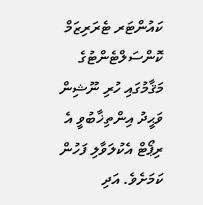ކައުންޓަރ ޓެރަރިޒަމް ކޮންސަލްޓެންޓުގެ މަޤާމުގައި ހުރި ނޫޝިން ވަޙީދު އިންތިޚާބުވީ އެ ރިޕޯޓް އެކުލަވާލި ފަހުން ކަމަށެވެ. އަދި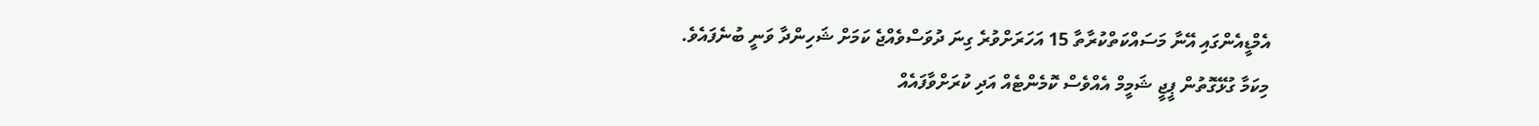އެމްޑީއެންގައި އޭނާ މަސައްކަތްކުރާތާ 15 އަހަރަށްވުރެ ގިނަ ދުވަސްވެއްޖެ ކަމަށް ޝަހިންދާ ވަނީ ބުނެފައެވެ.
މިކަމާ ގުޅޭގޮތުން ޕީޖީ ޝަމީމް އެއްވެސް ކޮމެންޓެއް އަދި ކުރަށްވާފައެއް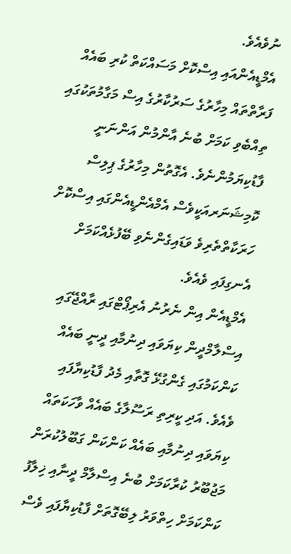ނުވެއެވެ.
އެމްޑީއެންއައި އިސްކޮށް މަސައްކަތް ކުރި ބައެއް ފަރާތްތައް މިހާރުގެ ސަރުކާރުގެ އިސް މަގާމުތަކުގައި ތިއްބެވި ކަމަށް ބުނެ އާންމުން އަންނަނީ ފާޑުކިޔަމުންނެވެ. އެގޮތުން މިހާރުގެ ޕިލިސް ކޮމިޝަނަރއަކީވެސް އެމްއެންޑީއެންގައި އިސްކޮށް ހަރަކާތްތެރިވެ ވަޑައިގެންނެވި ބޭފުޅެއްކަމަށް އެނގިފައި ވެއެވެ.
އެމްޑީއެން އިން ނެރުނު އެރިޕޯޓްގައި ރާއްޖޭގައި އިސްލާމްދީން ކިޔަވައި ދިނުމާއި ދީނީ ބައެއް ކަންކަމުގައި ގެންގުޅޭ ގޮތާއި މެދު ފާޑުކިޔާފައި ވެއެވެ. އަދި ކީރިތި ރަސޫލާގެ ބައެއް ވާހަކަތައް ކިޔަވައި ދިނުމާއި ބައެއް ކަންކަން ގަބޫލުކުރަން މަޖުބޫރު ކުރާކަމަށް ބުނެ އިސްލާމް ދީނާއި ޚިލާފު ކަންކަމަށް ހިތްވަރު ލިބޭގޮތަށް ފާޑުކިޔާފައި ވެސް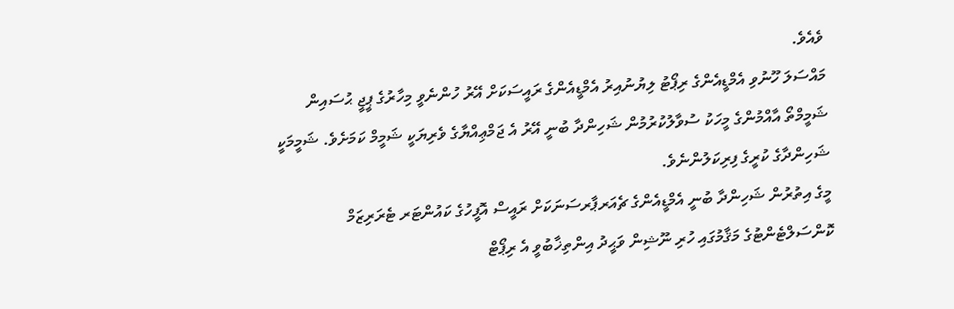ވެއެވެ.
މައްސަލަ ހޫނުވި އެމްޑީއެންގެ ރިޕޯޓު ލިޔުނުއިރު އެމްޑީއެންގެ ރައީސަކަށް އޭރު ހުންނެވީ މިހާރުގެ ޕީޖީ ޙުސައިން ޝަމީމްތޯ އާއްމުންގެ މީހަކު ސުވާލުކުރުމުން ޝަހިންދާ ބުނީ އޭރު އެ ޖަމްޢިއްޔާގެ ވެރިޔަކީ ޝަމީމް ކަމަށެވެ. ޝަމީމަކީ ޝަހިންދާގެ ކުރީގެ ފިރިކަލުންނެވެ.
މީގެ އިތުރުން ޝަހިންދާ ބުނީ އެމްޑީއެންގެ ޗެއަރޕާރސަނަކަށް ރައީސް އޮފީހުގެ ކައުންޓަރ ޓެރަރިޒަމް ކޮންސަލްޓެންޓުގެ މަޤާމުގައި ހުރި ނޫޝިން ވަޙީދު އިންތިޚާބުވީ އެ ރިޕޯޓް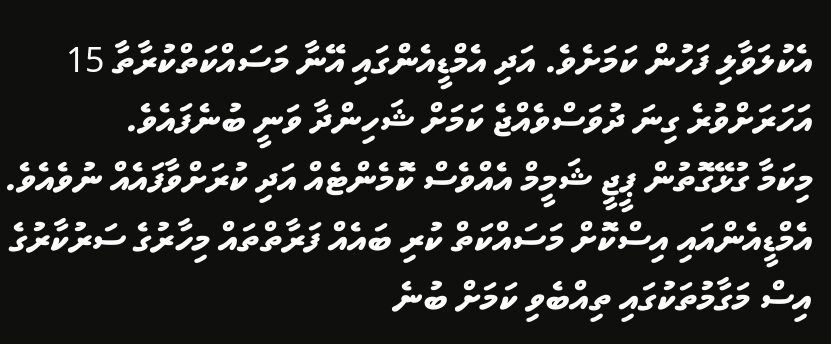އެކުލަވާލި ފަހުން ކަމަށެވެ. އަދި އެމްޑީއެންގައި އޭނާ މަސައްކަތްކުރާތާ 15 އަހަރަށްވުރެ ގިނަ ދުވަސްވެއްޖެ ކަމަށް ޝަހިންދާ ވަނީ ބުނެފައެވެ.
މިކަމާ ގުޅޭގޮތުން ޕީޖީ ޝަމީމް އެއްވެސް ކޮމެންޓެއް އަދި ކުރަށްވާފައެއް ނުވެއެވެ.
އެމްޑީއެންއައި އިސްކޮށް މަސައްކަތް ކުރި ބައެއް ފަރާތްތައް މިހާރުގެ ސަރުކާރުގެ އިސް މަގާމުތަކުގައި ތިއްބެވި ކަމަށް ބުނެ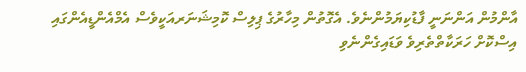އާންމުން އަންނަނީ ފާޑުކިޔަމުންނެވެ. އެގޮތުން މިހާރުގެ ޕިލިސް ކޮމިޝަނަރއަކީވެސް އެމްއެންޑީއެންގައި އިސްކޮށް ހަރަކާތްތެރިވެ ވަޑައިގެންނެވި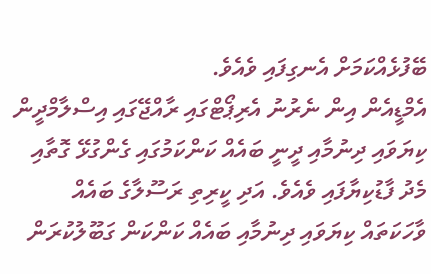ބޭފުޅެއްކަމަށް އެނގިފައި ވެއެވެ.
އެމްޑީއެން އިން ނެރުނު އެރިޕޯޓްގައި ރާއްޖޭގައި އިސްލާމްދީން ކިޔަވައި ދިނުމާއި ދީނީ ބައެއް ކަންކަމުގައި ގެންގުޅޭ ގޮތާއި މެދު ފާޑުކިޔާފައި ވެއެވެ. އަދި ކީރިތި ރަސޫލާގެ ބައެއް ވާހަކަތައް ކިޔަވައި ދިނުމާއި ބައެއް ކަންކަން ގަބޫލުކުރަން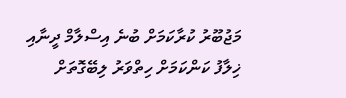މަޖުބޫރު ކުރާކަމަށް ބުނެ އިސްލާމް ދީނާއި ޚިލާފު ކަންކަމަށް ހިތްވަރު ލިބޭގޮތަށް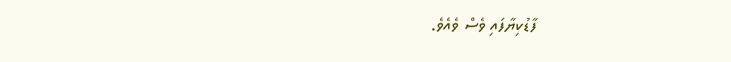ފާޑުކިޔާފައި ވެސް ވެއެވެ.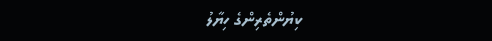ކިޔުންތެރިންގެ ހިޔާލު